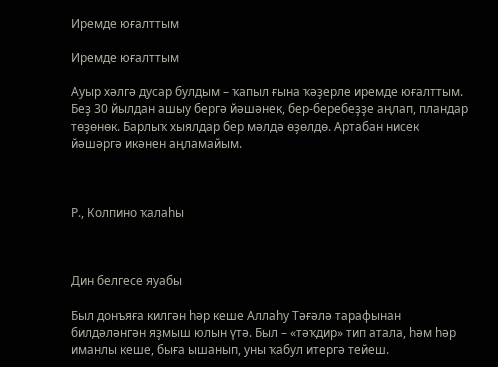Иремде юғалттым

Иремде юғалттым

Ауыр хәлгә дусар булдым – ҡапыл ғына ҡәҙерле иремде юғалттым. Беҙ 30 йылдан ашыу бергә йәшәнек, бер-беребеҙҙе аңлап, пландар төҙөнөк. Барлыҡ хыялдар бер мәлдә өҙөлдө. Артабан нисек йәшәргә икәнен аңламайым.



Р., Колпино ҡалаһы



Дин белгесе яуабы

Был донъяға килгән һәр кеше Аллаһу Тәғәлә тарафынан билдәләнгән яҙмыш юлын үтә. Был – «тәҡдир» тип атала, һәм һәр иманлы кеше, быға ышанып, уны ҡабул итергә тейеш.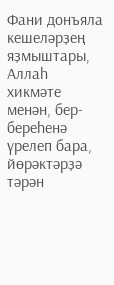Фани донъяла кешеләрҙең яҙмыштары, Аллаһ хикмәте менән, бер-береһенә үрелеп бара, йөрәктәрҙә тәрән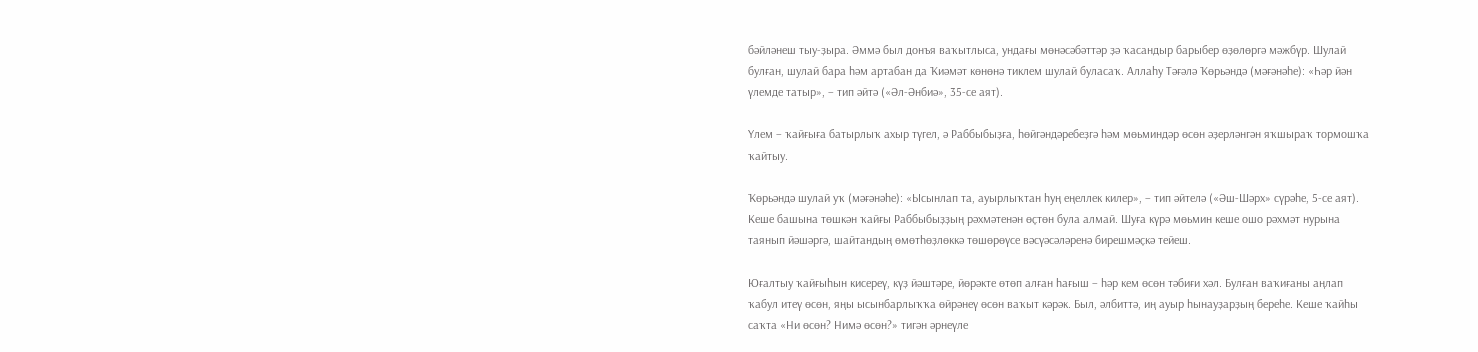бәйләнеш тыу-ҙыра. Әммә был донъя ваҡытлыса, ундағы мөнәсәбәттәр ҙә ҡасандыр барыбер өҙөлөргә мәжбүр. Шулай булған, шулай бара һәм артабан да Ҡиәмәт көнөнә тиклем шулай буласаҡ. Аллаһу Тәғәлә Ҡөрьәндә (мәғәнәһе): «Һәр йән үлемде татыр», – тип әйтә («Әл-Әнбиә», 35-се аят).

Үлем – ҡайғыға батырлыҡ ахыр түгел, ә Раббыбыҙға, һөйгәндәребеҙгә һәм мөьминдәр өсөн әҙерләнгән яҡшыраҡ тормошҡа ҡайтыу.

Ҡөрьәндә шулай уҡ (мәғәнәһе): «Ысынлап та, ауырлыҡтан һуң еңеллек килер», – тип әйтелә («Әш-Шәрх» сүрәһе, 5-се аят). Кеше башына төшкән ҡайғы Раббыбыҙҙың рәхмәтенән өҫтөн була алмай. Шуға күрә мөьмин кеше ошо рәхмәт нурына таянып йәшәргә, шайтандың өмөтһөҙлөккә төшөрөүсе вәсүәсәләренә бирешмәҫкә тейеш.

Юғалтыу ҡайғыһын кисереү, күҙ йәштәре, йөрәкте өтөп алған һағыш – һәр кем өсөн тәбиғи хәл. Булған ваҡиғаны аңлап ҡабул итеү өсөн, яңы ысынбарлыҡҡа өйрәнеү өсөн ваҡыт кәрәк. Был, әлбиттә, иң ауыр һынауҙарҙың береһе. Кеше ҡайһы саҡта «Ни өсөн? Нимә өсөн?» тигән әрнеүле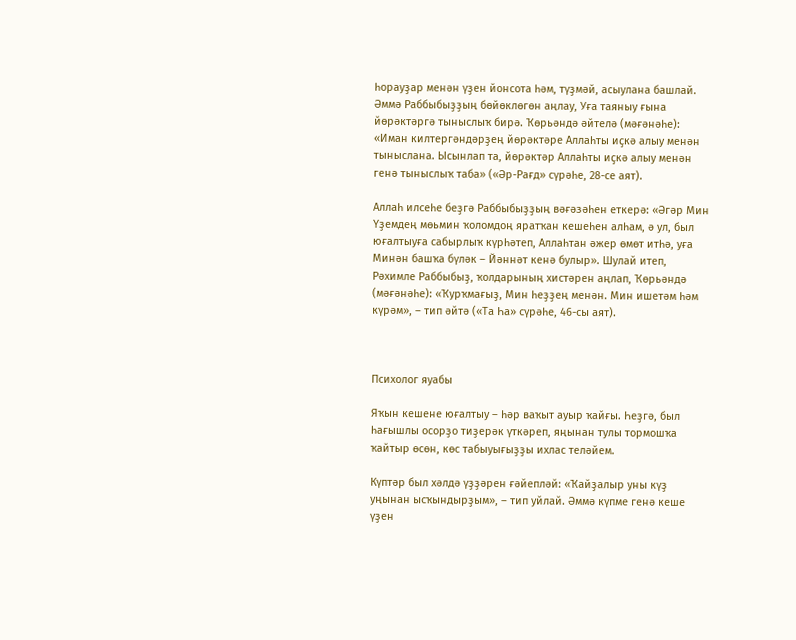һорауҙар менән үҙен йонсота һәм, түҙмәй, асыулана башлай. Әммә Раббыбыҙҙың бөйөклөгөн аңлау, Уға таяныу ғына йөрәктәргә тыныслыҡ бирә. Ҡөрьәндә әйтелә (мәғәнәһе): «Иман килтергәндәрҙең йөрәктәре Аллаһты иҫкә алыу менән тыныслана. Ысынлап та, йөрәктәр Аллаһты иҫкә алыу менән генә тыныслыҡ таба» («Әр-Рағд» сүрәһе, 28-се аят).

Аллаһ илсеһе беҙгә Раббыбыҙҙың вәғәзәһен еткерә: «Әгәр Мин Үҙемдең мөьмин ҡоломдоң яратҡан кешеһен алһам, ә ул, был юғалтыуға сабырлыҡ күрһәтеп, Аллаһтан әжер өмөт итһә, уға Минән башҡа бүләк – Йәннәт кенә булыр». Шулай итеп, Рәхимле Раббыбыҙ, ҡолдарының хистәрен аңлап, Ҡөрьәндә (мәғәнәһе): «Ҡурҡмағыҙ, Мин һеҙҙең менән. Мин ишетәм һәм күрәм», – тип әйтә («Та Һа» сүрәһе, 46-сы аят).



Психолог яуабы

Яҡын кешене юғалтыу – һәр ваҡыт ауыр ҡайғы. Һеҙгә, был һағышлы осорҙо тиҙерәк үткәреп, яңынан тулы тормошҡа ҡайтыр өсөн, көс табыуығыҙҙы ихлас теләйем.

Күптәр был хәлдә үҙҙәрен ғәйепләй: «Ҡайҙалыр уны күҙ уңынан ысҡындырҙым», – тип уйлай. Әммә күпме генә кеше үҙен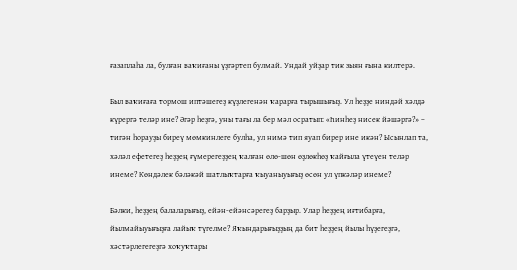ғазаплаһа ла, булған ваҡиғаны үҙгәртеп булмай. Ундай уйҙар тик зыян ғына килтерә.

Был ваҡиғаға тормош иптәшегеҙ күҙлегенән ҡарарға тырышығыҙ. Ул һеҙҙе ниндәй хәлдә күрергә теләр ине? Әгәр һеҙгә, уны тағы ла бер мәл осратып: «Һинһеҙ нисек йәшәргә?» – тигән һорауҙы биреү мөмкинлеге булһа, ул нимә тип яуап бирер ине икән? Ысынлап та, хәләл ефетегеҙ һеҙҙең ғүмерегеҙҙең ҡалған өлө-шөн өҙлөкһөҙ ҡайғыла үтеүен теләр инеме? Көндәлек бәләкәй шатлыҡтарға ҡыуаныуығыҙ өсөн ул үпкәләр инеме?

Бәлки, һеҙҙең балаларығыҙ, ейән-ейәнсәрегеҙ барҙыр. Улар һеҙҙең иғтибарға, йылмайыуығыҙға лайыҡ түгелме? Яҡындарығыҙҙың да бит һеҙҙең йылы һүҙегеҙгә, хәстәрлегегеҙгә хоҡуҡтары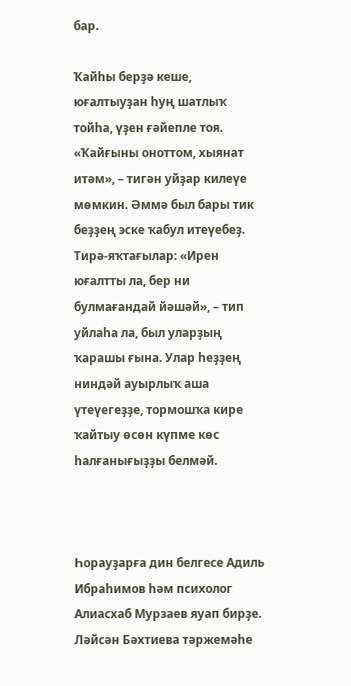бар.

Ҡайһы берҙә кеше, юғалтыуҙан һуң шатлыҡ тойһа, үҙен ғәйепле тоя. «Ҡайғыны оноттом, хыянат итәм», – тигән уйҙар килеүе мөмкин. Әммә был бары тик беҙҙең эске ҡабул итеүебеҙ. Тирә-яҡтағылар: «Ирен юғалтты ла, бер ни булмағандай йәшәй», – тип уйлаһа ла, был уларҙың ҡарашы ғына. Улар һеҙҙең ниндәй ауырлыҡ аша үтеүегеҙҙе, тормошҡа кире ҡайтыу өсөн күпме көс һалғанығыҙҙы белмәй.



Һорауҙарға дин белгесе Адиль Ибраһимов һәм психолог Алиасхаб Мурзаев яуап бирҙе. Ләйсән Бәхтиева тәржемәһе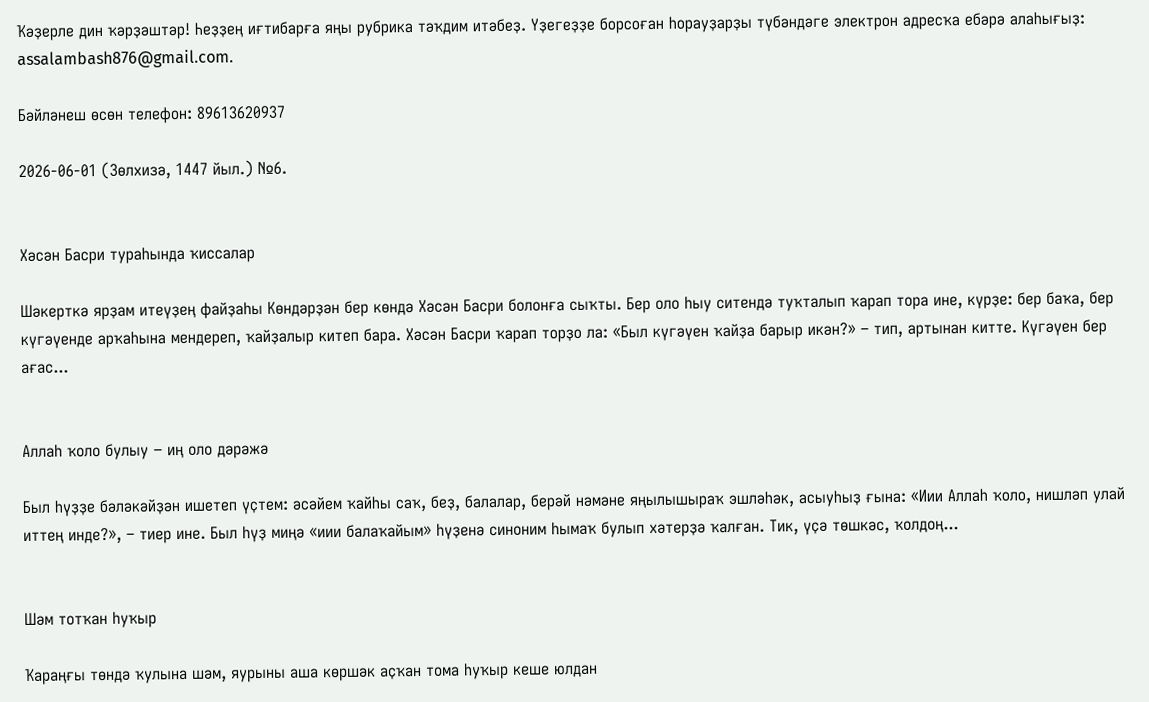Ҡәҙерле дин ҡәрҙәштәр! Һеҙҙең иғтибарға яңы рубрика тәҡдим итәбеҙ. Үҙегеҙҙе борсоған һорауҙарҙы түбәндәге электрон адресҡа ебәрә алаһығыҙ: assalambash876@gmail.com.

Бәйләнеш өсөн телефон: 89613620937

2026-06-01 (Зөлхизә, 1447 йыл.) №6.


Хәсән Басри тураһында ҡиссалар

Шәкерткә ярҙам итеүҙең файҙаһы Көндәрҙән бер көндә Хәсән Басри болонға сыҡты. Бер оло һыу ситендә туҡталып ҡарап тора ине, күрҙе: бер баҡа, бер күгәүенде арҡаһына мендереп, ҡайҙалыр китеп бара. Хәсән Басри ҡарап торҙо ла: «Был күгәүен ҡайҙа барыр икән?» – тип, артынан китте. Күгәүен бер ағас...


Аллаһ ҡоло булыу − иң оло дәрәжә

Был һүҙҙе бәләкәйҙән ишетеп үҫтем: әсәйем ҡайһы саҡ, беҙ, балалар, берәй нәмәне яңылышыраҡ эшләһәк, асыуһыҙ ғына: «Иии Аллаһ ҡоло, нишләп улай иттең инде?», – тиер ине. Был һүҙ миңә «иии балаҡайым» һүҙенә синоним һымаҡ булып хәтерҙә ҡалған. Тик, үҫә төшкәс, ҡолдоң...


Шәм тотҡан һуҡыр

Ҡараңғы төндә ҡулына шәм, яурыны аша көршәк аҫҡан тома һуҡыр кеше юлдан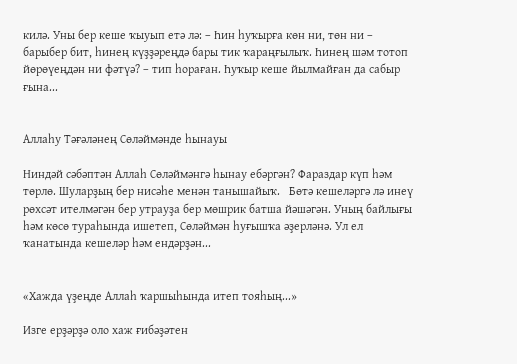килә. Уны бер кеше ҡыуып етә лә: – Һин һуҡырға көн ни, төн ни – барыбер бит, һинең күҙҙәреңдә бары тик ҡараңғылыҡ. Һинең шәм тотоп йөрөүеңдән ни фәтүә? – тип һораған. Һуҡыр кеше йылмайған да сабыр ғына...


Аллаһу Тәғәләнең Сөләймәнде һынауы

Ниндәй сәбәптән Аллаһ Сөләймәнгә һынау ебәргән? Фараздар күп һәм төрлө. Шуларҙың бер нисәһе менән танышайыҡ.   Бөтә кешеләргә лә инеү рөхсәт ителмәгән бер утрауҙа бер мөшрик батша йәшәгән. Уның байлығы һәм көсө тураһында ишетеп, Сөләймән һуғышҡа әҙерләнә. Ул ел ҡанатында кешеләр һәм ендәрҙән...


«Хажда үҙеңде Аллаһ ҡаршыһында итеп тояһың...»

Изге ерҙәрҙә оло хаж ғибәҙәтен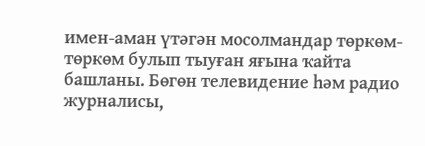имен-аман үтәгән мосолмандар төркөм-төркөм булып тыуған яғына ҡайта башланы. Бөгөн телевидение һәм радио журналисы,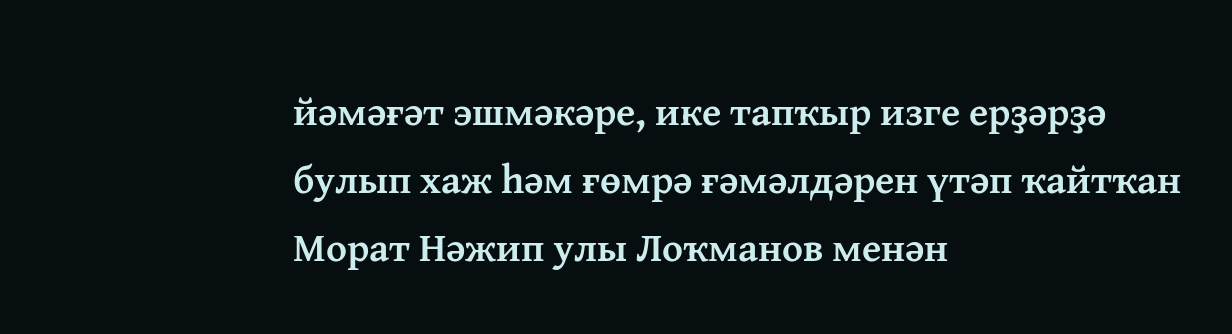йәмәғәт эшмәкәре, ике тапҡыр изге ерҙәрҙә булып хаж һәм ғөмрә ғәмәлдәрен үтәп ҡайтҡан Морат Нәжип улы Лоҡманов менән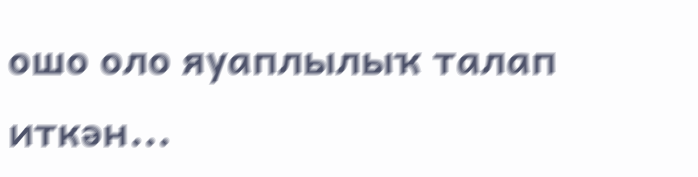ошо оло яуаплылыҡ талап иткән...